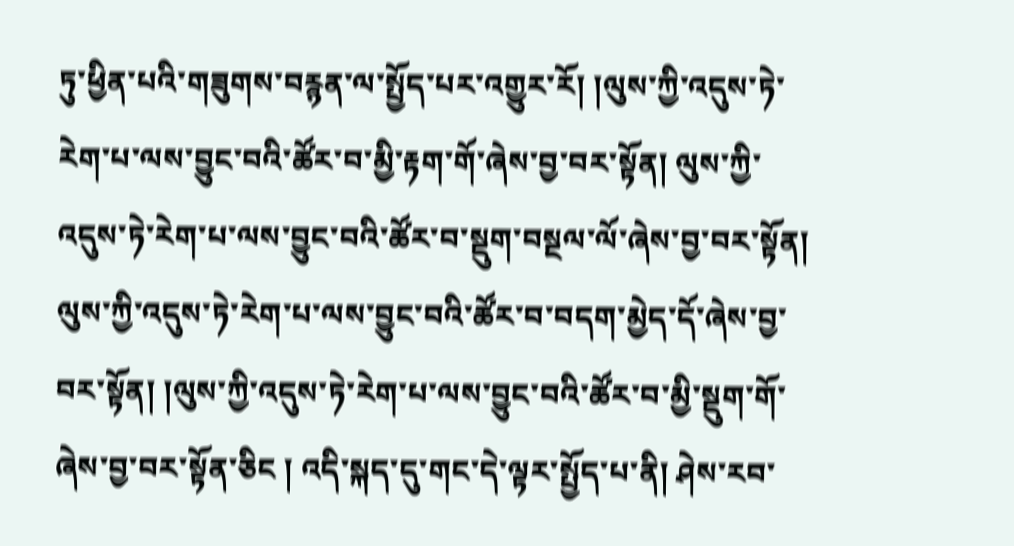ཏུ་ཕྱིན་པའི་གཟུགས་བརྙན་ལ་སྤྱོད་པར་འགྱུར་རོ། །ལུས་ཀྱི་འདུས་ཏེ་རེག་པ་ལས་བྱུང་བའི་ཚོར་བ་མྱི་རྟག་གོ་ཞེས་བྱ་བར་སྟོན། ལུས་ཀྱི་འདུས་ཏེ་རེག་པ་ལས་བྱུང་བའི་ཚོར་བ་སྡུག་བསྔལ་ལོ་ཞེས་བྱ་བར་སྟོན། ལུས་ཀྱི་འདུས་ཏེ་རེག་པ་ལས་བྱུང་བའི་ཚོར་བ་བདག་མྱེད་དོ་ཞེས་བྱ་ བར་སྟོན། །ལུས་ཀྱི་འདུས་ཏེ་རེག་པ་ལས་བྱུང་བའི་ཚོར་བ་མྱི་སྡུག་གོ་ཞེས་བྱ་བར་སྟོན་ཅིང ། འདི་སྐད་དུ་གང་དེ་ལྟར་སྤྱོད་པ་ནི། ཤེས་རབ་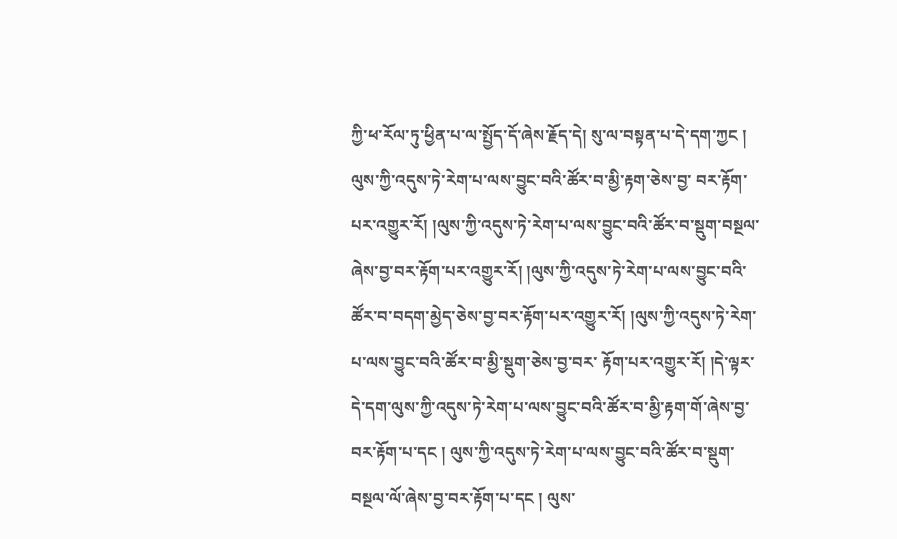ཀྱི་ཕ་རོལ་ཏུ་ཕྱིན་པ་ལ་སྤྱོད་དོ་ཞེས་རྗོད་དེ། སུ་ལ་བསྟན་པ་དེ་དག་ཀྱང ། ལུས་ཀྱི་འདུས་ཏེ་རེག་པ་ལས་བྱུང་བའི་ཚོར་བ་མྱི་རྟག་ཅེས་བྱ་ བར་རྟོག་པར་འགྱུར་རོ། །ལུས་ཀྱི་འདུས་ཏེ་རེག་པ་ལས་བྱུང་བའི་ཚོར་བ་སྡུག་བསྔལ་ཞེས་བྱ་བར་རྟོག་པར་འགྱུར་རོ། །ལུས་ཀྱི་འདུས་ཏེ་རེག་པ་ལས་བྱུང་བའི་ཚོར་བ་བདག་མྱེད་ཅེས་བྱ་བར་རྟོག་པར་འགྱུར་རོ། །ལུས་ཀྱི་འདུས་ཏེ་རེག་པ་ལས་བྱུང་བའི་ཚོར་བ་མྱི་སྡུག་ཅེས་བྱ་བར་ རྟོག་པར་འགྱུར་རོ། །དེ་ལྟར་དེ་དག་ལུས་ཀྱི་འདུས་ཏེ་རེག་པ་ལས་བྱུང་བའི་ཚོར་བ་མྱི་རྟག་གོ་ཞེས་བྱ་བར་རྟོག་པ་དང ། ལུས་ཀྱི་འདུས་ཏེ་རེག་པ་ལས་བྱུང་བའི་ཚོར་བ་སྡུག་བསྔལ་ལོ་ཞེས་བྱ་བར་རྟོག་པ་དང ། ལུས་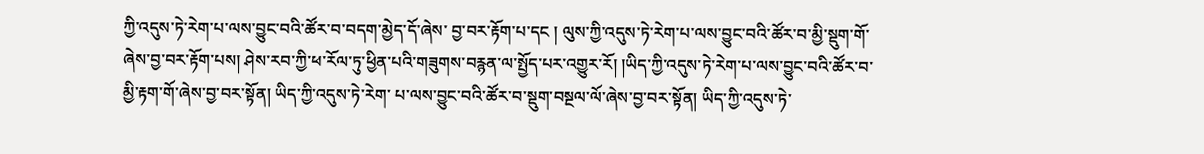ཀྱི་འདུས་ཏེ་རེག་པ་ལས་བྱུང་བའི་ཚོར་བ་བདག་མྱེད་དོ་ཞེས་ བྱ་བར་རྟོག་པ་དང ། ལུས་ཀྱི་འདུས་ཏེ་རེག་པ་ལས་བྱུང་བའི་ཚོར་བ་མྱི་སྡུག་གོ་ཞེས་བྱ་བར་རྟོག་པས། ཤེས་རབ་ཀྱི་ཕ་རོལ་ཏུ་ཕྱིན་པའི་གཟུགས་བརྙན་ལ་སྤྱོད་པར་འགྱུར་རོ། །ཡིད་ཀྱི་འདུས་ཏེ་རེག་པ་ལས་བྱུང་བའི་ཚོར་བ་མྱི་རྟག་གོ་ཞེས་བྱ་བར་སྟོན། ཡིད་ཀྱི་འདུས་ཏེ་རེག་ པ་ལས་བྱུང་བའི་ཚོར་བ་སྡུག་བསྔལ་ལོ་ཞེས་བྱ་བར་སྟོན། ཡིད་ཀྱི་འདུས་ཏེ་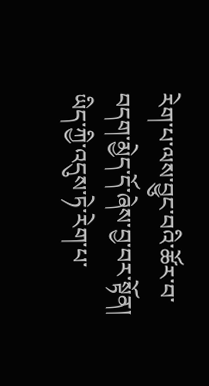རེག་པ་ལས་བྱུང་བའི་ཚོར་བ་བདག་མྱེད་དོ་ཞེས་བྱ་བར་སྟོན། ཡིད་ཀྱི་འདུས་ཏེ་རེག་པ་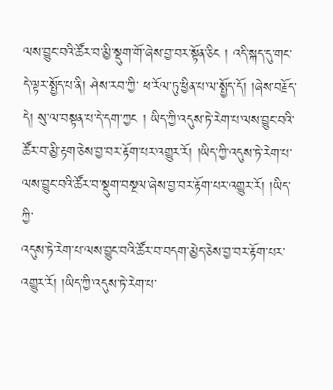ལས་བྱུང་བའི་ཚོར་བ་མྱི་སྡུག་གོ་ཞེས་བྱ་བར་སྟོན་ཅིང ། འདི་སྐད་དུ་གང་དེ་ལྟར་སྤྱོད་པ་ནི། ཤེས་རབ་ཀྱི་ ཕ་རོལ་ཏུ་ཕྱིན་པ་ལ་སྤྱོད་དོ། །ཞེས་བརྗོད་དེ། སུ་ལ་བསྟན་པ་དེ་དག་ཀྱང ། ཡིད་ཀྱི་འདུས་ཏེ་རེག་པ་ལས་བྱུང་བའི་ཚོར་བ་མྱི་རྟག་ཅེས་བྱ་བར་རྟོག་པར་འགྱུར་རོ། །ཡིད་ཀྱི་འདུས་ཏེ་རེག་པ་ལས་བྱུང་བའི་ཚོར་བ་སྡུག་བསྔལ་ཞེས་བྱ་བར་རྟོག་པར་འགྱུར་རོ། །ཡིད་ཀྱི་
འདུས་ཏེ་རེག་པ་ལས་བྱུང་བའི་ཚོར་བ་བདག་མྱེད་ཅེས་བྱ་བར་རྟོག་པར་འགྱུར་རོ། །ཡིད་ཀྱི་འདུས་ཏེ་རེག་པ་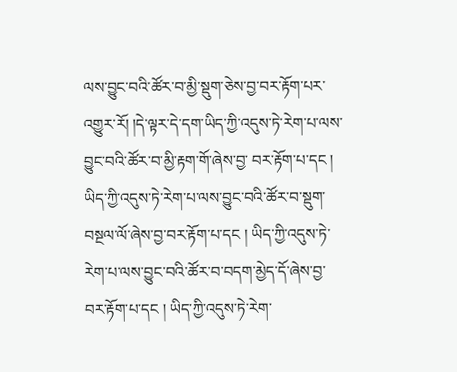ལས་བྱུང་བའི་ཚོར་བ་མྱི་སྡུག་ཅེས་བྱ་བར་རྟོག་པར་འགྱུར་རོ། །དེ་ལྟར་དེ་དག་ཡིད་ཀྱི་འདུས་ཏེ་རེག་པ་ལས་བྱུང་བའི་ཚོར་བ་མྱི་རྟག་གོ་ཞེས་བྱ་ བར་རྟོག་པ་དང ། ཡིད་ཀྱི་འདུས་ཏེ་རེག་པ་ལས་བྱུང་བའི་ཚོར་བ་སྡུག་བསྔལ་ལོ་ཞེས་བྱ་བར་རྟོག་པ་དང ། ཡིད་ཀྱི་འདུས་ཏེ་རེག་པ་ལས་བྱུང་བའི་ཚོར་བ་བདག་མྱེད་དོ་ཞེས་བྱ་བར་རྟོག་པ་དང ། ཡིད་ཀྱི་འདུས་ཏེ་རེག་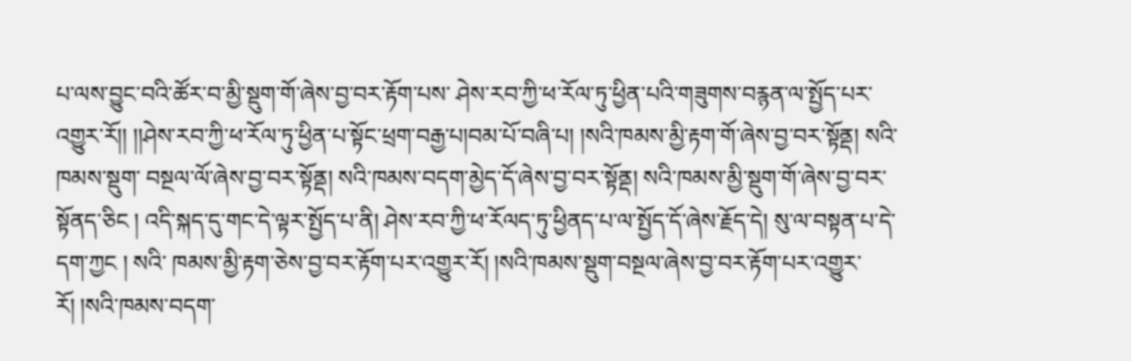པ་ལས་བྱུང་བའི་ཚོར་བ་མྱི་སྡུག་གོ་ཞེས་བྱ་བར་རྟོག་པས་ ཤེས་རབ་ཀྱི་ཕ་རོལ་ཏུ་ཕྱིན་པའི་གཟུགས་བརྙན་ལ་སྤྱོད་པར་འགྱུར་རོ།། །།ཤེས་རབ་ཀྱི་ཕ་རོལ་ཏུ་ཕྱིན་པ་སྟོང་ཕྲག་བརྒྱ་པ།བམ་པོ་བཞི་པ། །སའི་ཁམས་མྱི་རྟག་གོ་ཞེས་བྱ་བར་སྟོནྡ། སའི་ཁམས་སྡུག་ བསྔལ་ལོ་ཞེས་བྱ་བར་སྟོནྡ། སའི་ཁམས་བདག་མྱེད་དོ་ཞེས་བྱ་བར་སྟོནྡ། སའི་ཁམས་མྱི་སྡུག་གོ་ཞེས་བྱ་བར་སྟོནད་ཅིང ། འདི་སྐད་དུ་གང་དེ་ལྟར་སྤྱོད་པ་ནི། ཤེས་རབ་ཀྱི་ཕ་རོལད་ཏུ་ཕྱིནད་པ་ལ་སྤྱོད་དོ་ཞེས་རྗོད་དེ། སུ་ལ་བསྟན་པ་དེ་དག་ཀྱང ། སའི་ ཁམས་མྱི་རྟག་ཅེས་བྱ་བར་རྟོག་པར་འགྱུར་རོ། །སའི་ཁམས་སྡུག་བསྔལ་ཞེས་བྱ་བར་རྟོག་པར་འགྱུར་རོ། །སའི་ཁམས་བདག་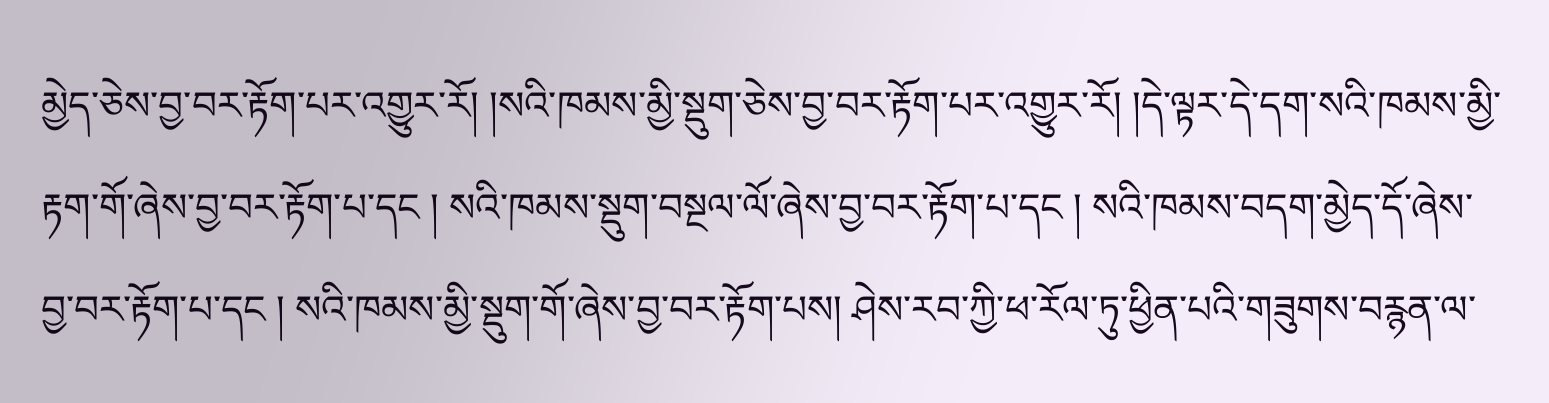མྱེད་ཅེས་བྱ་བར་རྟོག་པར་འགྱུར་རོ། །སའི་ཁམས་མྱི་སྡུག་ཅེས་བྱ་བར་རྟོག་པར་འགྱུར་རོ། །དེ་ལྟར་དེ་དག་སའི་ཁམས་མྱི་ རྟག་གོ་ཞེས་བྱ་བར་རྟོག་པ་དང ། སའི་ཁམས་སྡུག་བསྔལ་ལོ་ཞེས་བྱ་བར་རྟོག་པ་དང ། སའི་ཁམས་བདག་མྱེད་དོ་ཞེས་བྱ་བར་རྟོག་པ་དང ། སའི་ཁམས་མྱི་སྡུག་གོ་ཞེས་བྱ་བར་རྟོག་པས། ཤེས་རབ་ཀྱི་ཕ་རོལ་ཏུ་ཕྱིན་པའི་གཟུགས་བརྙན་ལ་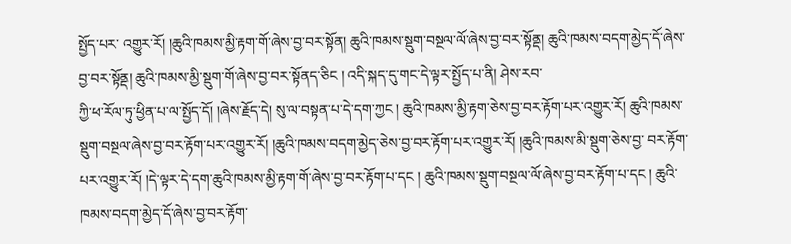སྤྱོད་པར་ འགྱུར་རོ། །ཆུའི་ཁམས་མྱི་རྟག་གོ་ཞེས་བྱ་བར་སྟོན། ཆུའི་ཁམས་སྡུག་བསྔལ་ལོ་ཞེས་བྱ་བར་སྟོནྡ། ཆུའི་ཁམས་བདག་མྱེད་དོ་ཞེས་བྱ་བར་སྟོནྡ། ཆུའི་ཁམས་མྱི་སྡུག་གོ་ཞེས་བྱ་བར་སྟོནད་ཅིང ། འདི་སྐད་དུ་གང་དེ་ལྟར་སྤྱོད་པ་ནི། ཤེས་རབ་
ཀྱི་ཕ་རོལ་ཏུ་ཕྱིན་པ་ལ་སྤྱོད་དོ། །ཞེས་རྗོད་དེ། སུ་ལ་བསྟན་པ་དེ་དག་ཀྱང ། ཆུའི་ཁམས་མྱི་རྟག་ཅེས་བྱ་བར་རྟོག་པར་འགྱུར་རོ། ཆུའི་ཁམས་སྡུག་བསྔལ་ཞེས་བྱ་བར་རྟོག་པར་འགྱུར་རོ། །ཆུའི་ཁམས་བདག་མྱེད་ཅེས་བྱ་བར་རྟོག་པར་འགྱུར་རོ། །ཆུའི་ཁམས་མི་སྡུག་ཅེས་བྱ་ བར་རྟོག་པར་འགྱུར་རོ། །དེ་ལྟར་དེ་དག་ཆུའི་ཁམས་མྱི་རྟག་གོ་ཞེས་བྱ་བར་རྟོག་པ་དང ། ཆུའི་ཁམས་སྡུག་བསྔལ་ལོ་ཞེས་བྱ་བར་རྟོག་པ་དང ། ཆུའི་ཁམས་བདག་མྱེད་དོ་ཞེས་བྱ་བར་རྟོག་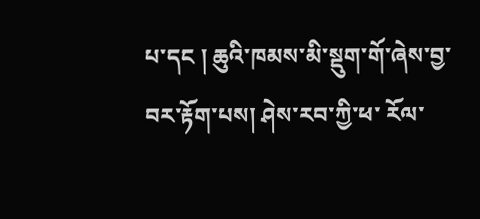པ་དང ། ཆུའི་ཁམས་མི་སྡུག་གོ་ཞེས་བྱ་བར་རྟོག་པས། ཤེས་རབ་ཀྱི་ཕ་ རོལ་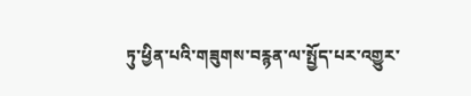ཏུ་ཕྱིན་པའི་གཟུགས་བརྙན་ལ་སྤྱོད་པར་འགྱུར་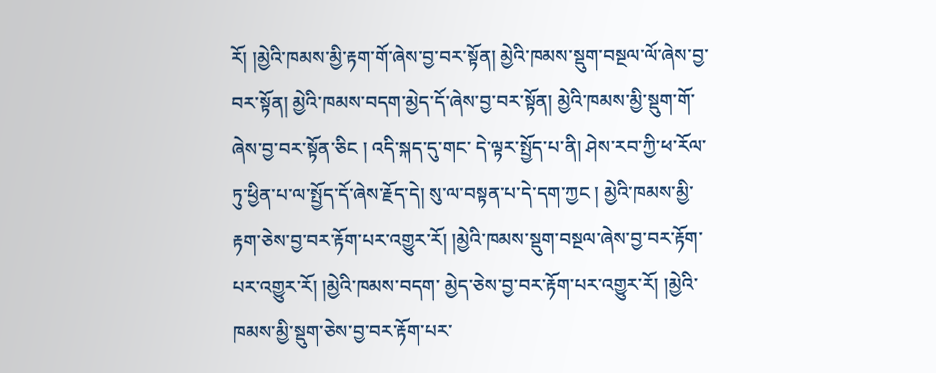རོ། །མྱེའི་ཁམས་མྱི་རྟག་གོ་ཞེས་བྱ་བར་སྟོན། མྱེའི་ཁམས་སྡུག་བསྔལ་ལོ་ཞེས་བྱ་བར་སྟོན། མྱེའི་ཁམས་བདག་མྱེད་དོ་ཞེས་བྱ་བར་སྟོན། མྱེའི་ཁམས་མྱི་སྡུག་གོ་ཞེས་བྱ་བར་སྟོན་ཅིང ། འདི་སྐད་དུ་གང་ དེ་ལྟར་སྤྱོད་པ་ནི། ཤེས་རབ་ཀྱི་ཕ་རོལ་ཏུ་ཕྱིན་པ་ལ་སྤྱོད་དོ་ཞེས་རྗོད་དེ། སུ་ལ་བསྟན་པ་དེ་དག་ཀྱང ། མྱེའི་ཁམས་མྱི་རྟག་ཅེས་བྱ་བར་རྟོག་པར་འགྱུར་རོ། །མྱེའི་ཁམས་སྡུག་བསྔལ་ཞེས་བྱ་བར་རྟོག་པར་འགྱུར་རོ། །མྱེའི་ཁམས་བདག་ མྱེད་ཅེས་བྱ་བར་རྟོག་པར་འགྱུར་རོ། །མྱེའི་ཁམས་མྱི་སྡུག་ཅེས་བྱ་བར་རྟོག་པར་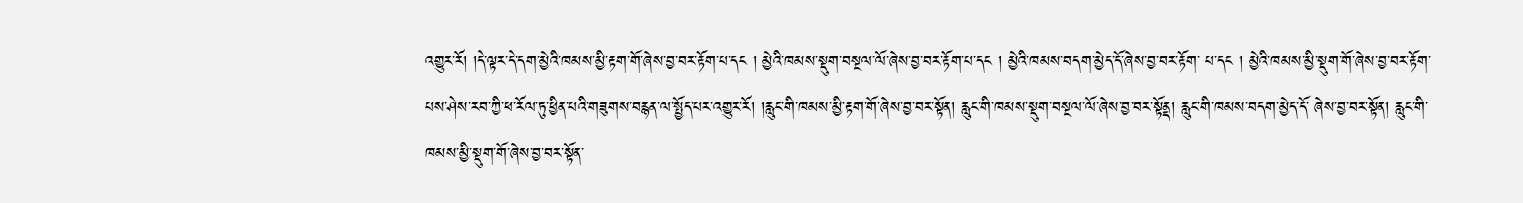འགྱུར་རོ། །དེ་ལྟར་དེ་དག་མྱེའི་ཁམས་མྱི་རྟག་གོ་ཞེས་བྱ་བར་རྟོག་པ་དང ། མྱེའི་ཁམས་སྡུག་བསྔལ་ལོ་ཞེས་བྱ་བར་རྟོག་པ་དང ། མྱེའི་ཁམས་བདག་མྱེད་དོ་ཞེས་བྱ་བར་རྟོག་ པ་དང ། མྱེའི་ཁམས་མྱི་སྡུག་གོ་ཞེས་བྱ་བར་རྟོག་པས་ཤེས་རབ་ཀྱི་ཕ་རོལ་ཏུ་ཕྱིན་པའི་གཟུགས་བརྙན་ལ་སྤྱོད་པར་འགྱུར་རོ། །རླུང་གི་ཁམས་མྱི་རྟག་གོ་ཞེས་བྱ་བར་སྟོན། རླུང་གི་ཁམས་སྡུག་བསྔལ་ལོ་ཞེས་བྱ་བར་སྟོནྡ། རླུང་གི་ཁམས་བདག་མྱེད་དོ་ ཞེས་བྱ་བར་སྟོན། རླུང་གི་ཁམས་མྱི་སྡུག་གོ་ཞེས་བྱ་བར་སྟོན་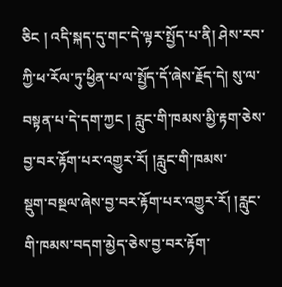ཅིང ། འདི་སྐད་དུ་གང་དེ་ལྟར་སྤྱོད་པ་ནི། ཤེས་རབ་ཀྱི་ཕ་རོལ་ཏུ་ཕྱིན་པ་ལ་སྤྱོད་དོ་ཞེས་རྗོད་དེ། སུ་ལ་བསྟན་པ་དེ་དག་ཀྱང ། རླུང་གི་ཁམས་མྱི་རྟག་ཅེས་བྱ་བར་རྟོག་པར་འགྱུར་རོ། །རླུང་གི་ཁམས་
སྡུག་བསྔལ་ཞེས་བྱ་བར་རྟོག་པར་འགྱུར་རོ། །རླུང་གི་ཁམས་བདག་མྱེད་ཅེས་བྱ་བར་རྟོག་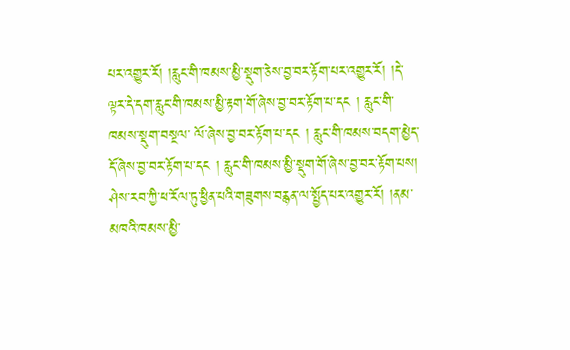པར་འགྱུར་རོ། །རླུང་གི་ཁམས་མྱི་སྡུག་ཅེས་བྱ་བར་རྟོག་པར་འགྱུར་རོ། །དེ་ལྟར་དེ་དག་རླུང་གི་ཁམས་མྱི་རྟག་གོ་ཞེས་བྱ་བར་རྟོག་པ་དང ། རླུང་གི་ཁམས་སྡུག་བསྔལ་ ལོ་ཞེས་བྱ་བར་རྟོག་པ་དང ། རླུང་གི་ཁམས་བདག་མྱེད་དོ་ཞེས་བྱ་བར་རྟོག་པ་དང ། རླུང་གི་ཁམས་མྱི་སྡུག་གོ་ཞེས་བྱ་བར་རྟོག་པས། ཤེས་རབ་ཀྱི་ཕ་རོལ་ཏུ་ཕྱིན་པའི་གཟུགས་བརྙན་ལ་སྤྱོད་པར་འགྱུར་རོ། །ནམ་མཁའི་ཁམས་མྱི་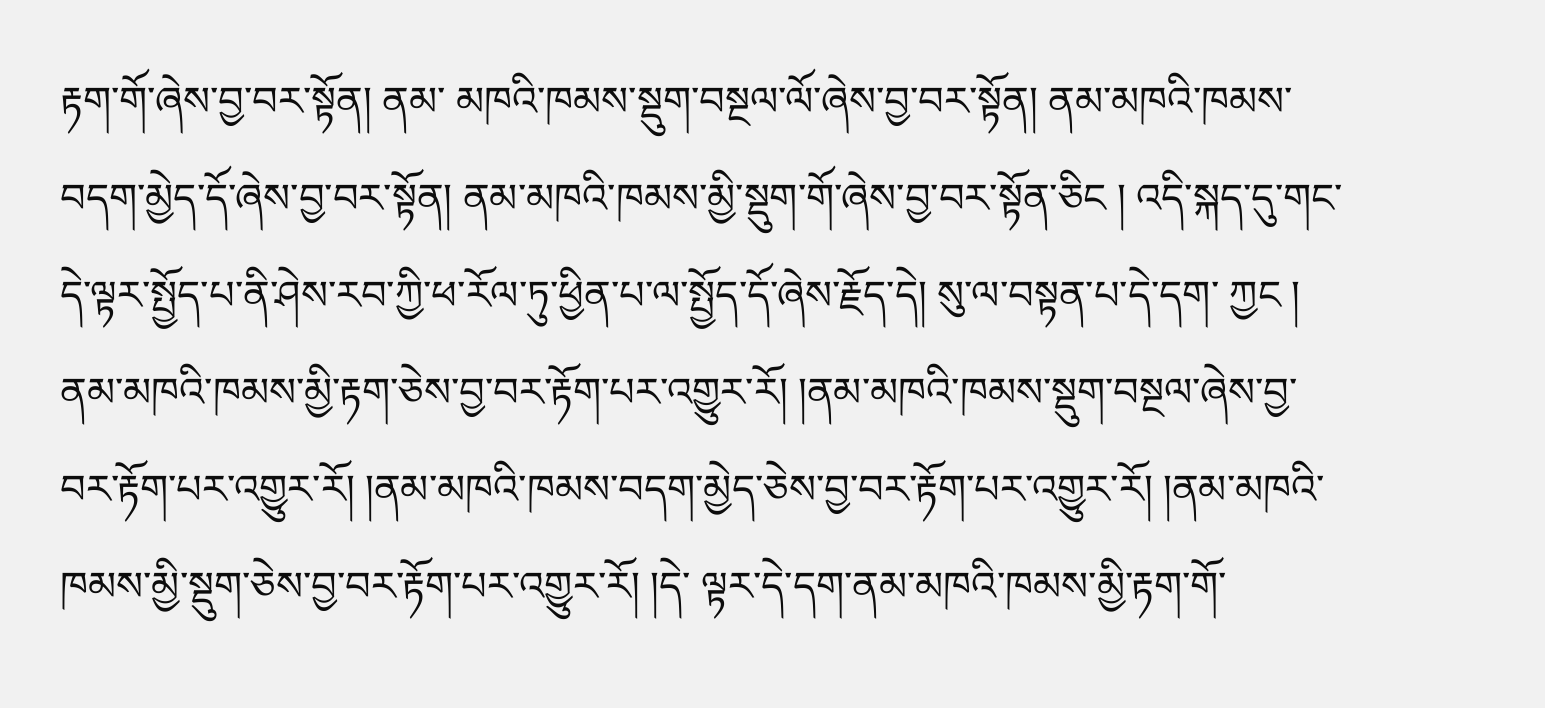རྟག་གོ་ཞེས་བྱ་བར་སྟོན། ནམ་ མཁའི་ཁམས་སྡུག་བསྔལ་ལོ་ཞེས་བྱ་བར་སྟོན། ནམ་མཁའི་ཁམས་བདག་མྱེད་དོ་ཞེས་བྱ་བར་སྟོན། ནམ་མཁའི་ཁམས་མྱི་སྡུག་གོ་ཞེས་བྱ་བར་སྟོན་ཅིང ། འདི་སྐད་དུ་གང་དེ་ལྟར་སྤྱོད་པ་ནི་ཤེས་རབ་ཀྱི་ཕ་རོལ་ཏུ་ཕྱིན་པ་ལ་སྤྱོད་དོ་ཞེས་རྗོད་དེ། སུ་ལ་བསྟན་པ་དེ་དག་ ཀྱང ། ནམ་མཁའི་ཁམས་མྱི་རྟག་ཅེས་བྱ་བར་རྟོག་པར་འགྱུར་རོ། །ནམ་མཁའི་ཁམས་སྡུག་བསྔལ་ཞེས་བྱ་བར་རྟོག་པར་འགྱུར་རོ། །ནམ་མཁའི་ཁམས་བདག་མྱེད་ཅེས་བྱ་བར་རྟོག་པར་འགྱུར་རོ། །ནམ་མཁའི་ཁམས་མྱི་སྡུག་ཅེས་བྱ་བར་རྟོག་པར་འགྱུར་རོ། །དེ་ ལྟར་དེ་དག་ནམ་མཁའི་ཁམས་མྱི་རྟག་གོ་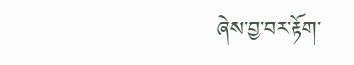ཞེས་བྱ་བར་རྟོག་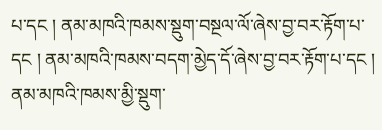པ་དང ། ནམ་མཁའི་ཁམས་སྡུག་བསྔལ་ལོ་ཞེས་བྱ་བར་རྟོག་པ་དང ། ནམ་མཁའི་ཁམས་བདག་མྱེད་དོ་ཞེས་བྱ་བར་རྟོག་པ་དང ། ནམ་མཁའི་ཁམས་མྱི་སྡུག་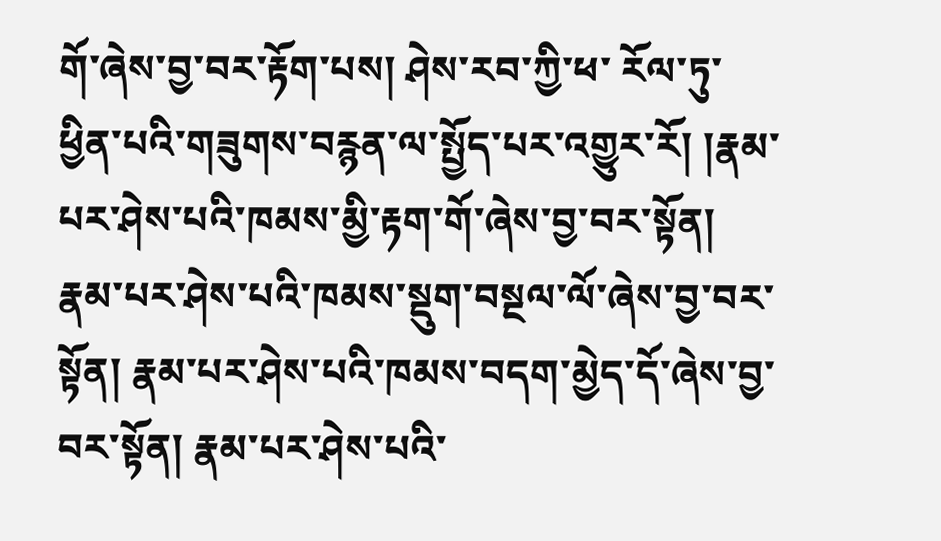གོ་ཞེས་བྱ་བར་རྟོག་པས། ཤེས་རབ་ཀྱི་ཕ་ རོལ་ཏུ་ཕྱིན་པའི་གཟུགས་བརྙན་ལ་སྤྱོད་པར་འགྱུར་རོ། །རྣམ་པར་ཤེས་པའི་ཁམས་མྱི་རྟག་གོ་ཞེས་བྱ་བར་སྟོན། རྣམ་པར་ཤེས་པའི་ཁམས་སྡུག་བསྔལ་ལོ་ཞེས་བྱ་བར་སྟོན། རྣམ་པར་ཤེས་པའི་ཁམས་བདག་མྱེད་དོ་ཞེས་བྱ་བར་སྟོན། རྣམ་པར་ཤེས་པའི་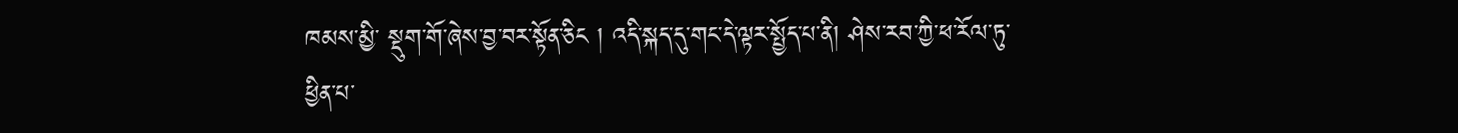ཁམས་མྱི་ སྡུག་གོ་ཞེས་བྱ་བར་སྟོན་ཅིང ། འདི་སྐད་དུ་གང་དེ་ལྟར་སྤྱོད་པ་ནི། ཤེས་རབ་ཀྱི་ཕ་རོལ་ཏུ་ཕྱིན་པ་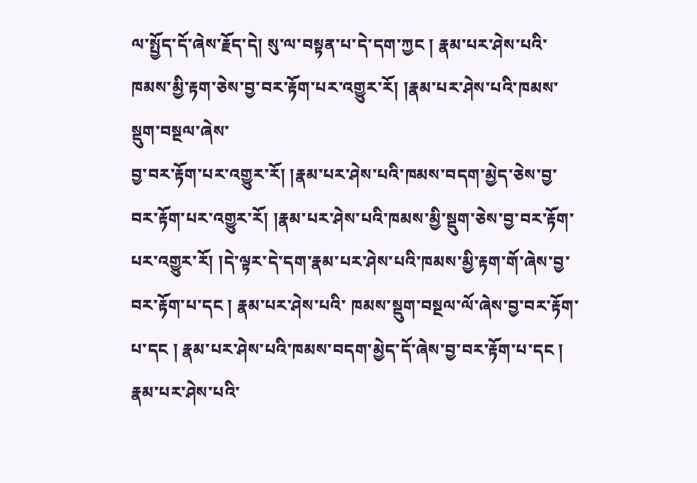ལ་སྤྱོད་དོ་ཞེས་རྗོད་དེ། སུ་ལ་བསྟན་པ་དེ་དག་ཀྱང ། རྣམ་པར་ཤེས་པའི་ཁམས་མྱི་རྟག་ཅེས་བྱ་བར་རྟོག་པར་འགྱུར་རོ། །རྣམ་པར་ཤེས་པའི་ཁམས་སྡུག་བསྔལ་ཞེས་
བྱ་བར་རྟོག་པར་འགྱུར་རོ། །རྣམ་པར་ཤེས་པའི་ཁམས་བདག་མྱེད་ཅེས་བྱ་བར་རྟོག་པར་འགྱུར་རོ། །རྣམ་པར་ཤེས་པའི་ཁམས་མྱི་སྡུག་ཅེས་བྱ་བར་རྟོག་པར་འགྱུར་རོ། །དེ་ལྟར་དེ་དག་རྣམ་པར་ཤེས་པའི་ཁམས་མྱི་རྟག་གོ་ཞེས་བྱ་བར་རྟོག་པ་དང ། རྣམ་པར་ཤེས་པའི་ ཁམས་སྡུག་བསྔལ་ལོ་ཞེས་བྱ་བར་རྟོག་པ་དང ། རྣམ་པར་ཤེས་པའི་ཁམས་བདག་མྱེད་དོ་ཞེས་བྱ་བར་རྟོག་པ་དང ། རྣམ་པར་ཤེས་པའི་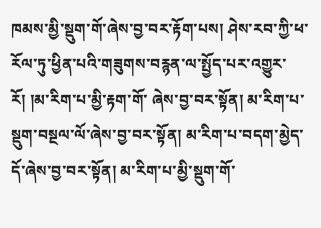ཁམས་མྱི་སྡུག་གོ་ཞེས་བྱ་བར་རྟོག་པས། ཤེས་རབ་ཀྱི་ཕ་རོལ་ཏུ་ཕྱིན་པའི་གཟུགས་བརྙན་ལ་སྤྱོད་པར་འགྱུར་རོ། །མ་རིག་པ་མྱི་རྟག་གོ་ ཞེས་བྱ་བར་སྟོན། མ་རིག་པ་སྡུག་བསྔལ་ལོ་ཞེས་བྱ་བར་སྟོན། མ་རིག་པ་བདག་མྱེད་དོ་ཞེས་བྱ་བར་སྟོན། མ་རིག་པ་མྱི་སྡུག་གོ་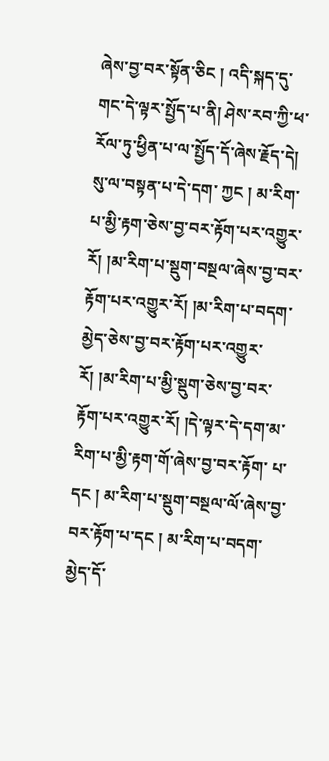ཞེས་བྱ་བར་སྟོན་ཅིང ། འདི་སྐད་དུ་གང་དེ་ལྟར་སྤྱོད་པ་ནི། ཤེས་རབ་ཀྱི་ཕ་རོལ་ཏུ་ཕྱིན་པ་ལ་སྤྱོད་དོ་ཞེས་རྗོད་དེ། སུ་ལ་བསྟན་པ་དེ་དག་ ཀྱང ། མ་རིག་པ་མྱི་རྟག་ཅེས་བྱ་བར་རྟོག་པར་འགྱུར་རོ། །མ་རིག་པ་སྡུག་བསྔལ་ཞེས་བྱ་བར་རྟོག་པར་འགྱུར་རོ། །མ་རིག་པ་བདག་མྱེད་ཅེས་བྱ་བར་རྟོག་པར་འགྱུར་རོ། །མ་རིག་པ་མྱི་སྡུག་ཅེས་བྱ་བར་རྟོག་པར་འགྱུར་རོ། །དེ་ལྟར་དེ་དག་མ་རིག་པ་མྱི་རྟག་གོ་ཞེས་བྱ་བར་རྟོག་ པ་དང ། མ་རིག་པ་སྡུག་བསྔལ་ལོ་ཞེས་བྱ་བར་རྟོག་པ་དང ། མ་རིག་པ་བདག་མྱེད་དོ་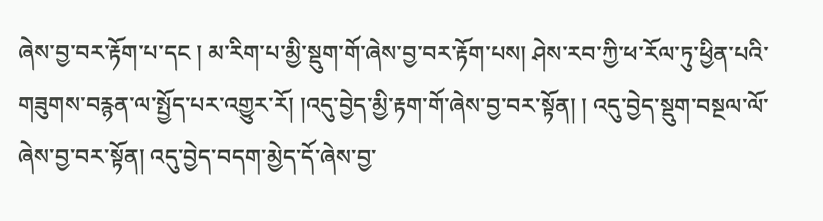ཞེས་བྱ་བར་རྟོག་པ་དང ། མ་རིག་པ་མྱི་སྡུག་གོ་ཞེས་བྱ་བར་རྟོག་པས། ཤེས་རབ་ཀྱི་ཕ་རོལ་ཏུ་ཕྱིན་པའི་གཟུགས་བརྙན་ལ་སྤྱོད་པར་འགྱུར་རོ། །འདུ་བྱེད་མྱི་རྟག་གོ་ཞེས་བྱ་བར་སྟོན། ། འདུ་བྱེད་སྡུག་བསྔལ་ལོ་ཞེས་བྱ་བར་སྟོན། འདུ་བྱེད་བདག་མྱེད་དོ་ཞེས་བྱ་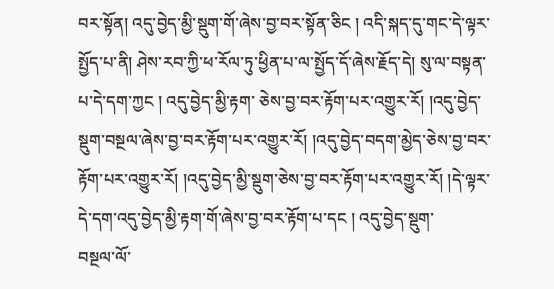བར་སྟོན། འདུ་བྱེད་མྱི་སྡུག་གོ་ཞེས་བྱ་བར་སྟོན་ཅིང ། འདི་སྐད་དུ་གང་དེ་ལྟར་སྤྱོད་པ་ནི། ཤེས་རབ་ཀྱི་ཕ་རོལ་ཏུ་ཕྱིན་པ་ལ་སྤྱོད་དོ་ཞེས་རྗོད་དེ། སུ་ལ་བསྟན་པ་དེ་དག་ཀྱང ། འདུ་བྱེད་མྱི་རྟག་ ཅེས་བྱ་བར་རྟོག་པར་འགྱུར་རོ། །འདུ་བྱེད་སྡུག་བསྔལ་ཞེས་བྱ་བར་རྟོག་པར་འགྱུར་རོ། །འདུ་བྱེད་བདག་མྱེད་ཅེས་བྱ་བར་རྟོག་པར་འགྱུར་རོ། །འདུ་བྱེད་མྱི་སྡུག་ཅེས་བྱ་བར་རྟོག་པར་འགྱུར་རོ། །དེ་ལྟར་དེ་དག་འདུ་བྱེད་མྱི་རྟག་གོ་ཞེས་བྱ་བར་རྟོག་པ་དང ། འདུ་བྱེད་སྡུག་
བསྔལ་ལོ་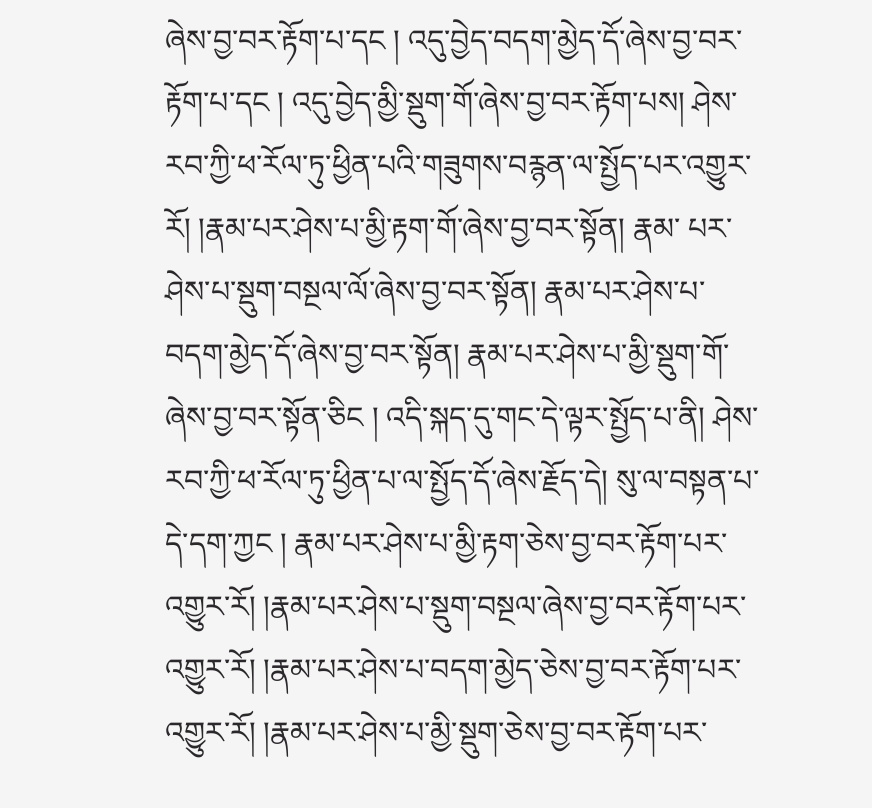ཞེས་བྱ་བར་རྟོག་པ་དང ། འདུ་བྱེད་བདག་མྱེད་དོ་ཞེས་བྱ་བར་རྟོག་པ་དང ། འདུ་བྱེད་མྱི་སྡུག་གོ་ཞེས་བྱ་བར་རྟོག་པས། ཤེས་རབ་ཀྱི་ཕ་རོལ་ཏུ་ཕྱིན་པའི་གཟུགས་བརྙན་ལ་སྤྱོད་པར་འགྱུར་རོ། །རྣམ་པར་ཤེས་པ་མྱི་རྟག་གོ་ཞེས་བྱ་བར་སྟོན། རྣམ་ པར་ཤེས་པ་སྡུག་བསྔལ་ལོ་ཞེས་བྱ་བར་སྟོན། རྣམ་པར་ཤེས་པ་བདག་མྱེད་དོ་ཞེས་བྱ་བར་སྟོན། རྣམ་པར་ཤེས་པ་མྱི་སྡུག་གོ་ཞེས་བྱ་བར་སྟོན་ཅིང ། འདི་སྐད་དུ་གང་དེ་ལྟར་སྤྱོད་པ་ནི། ཤེས་རབ་ཀྱི་ཕ་རོལ་ཏུ་ཕྱིན་པ་ལ་སྤྱོད་དོ་ཞེས་རྗོད་དེ། སུ་ལ་བསྟན་པ་དེ་དག་ཀྱང ། རྣམ་པར་ཤེས་པ་མྱི་རྟག་ཅེས་བྱ་བར་རྟོག་པར་འགྱུར་རོ། །རྣམ་པར་ཤེས་པ་སྡུག་བསྔལ་ཞེས་བྱ་བར་རྟོག་པར་འགྱུར་རོ། །རྣམ་པར་ཤེས་པ་བདག་མྱེད་ཅེས་བྱ་བར་རྟོག་པར་འགྱུར་རོ། །རྣམ་པར་ཤེས་པ་མྱི་སྡུག་ཅེས་བྱ་བར་རྟོག་པར་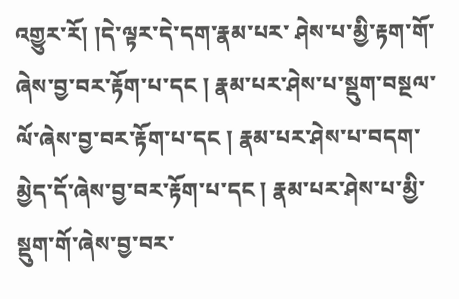འགྱུར་རོ། །དེ་ལྟར་དེ་དག་རྣམ་པར་ ཤེས་པ་མྱི་རྟག་གོ་ཞེས་བྱ་བར་རྟོག་པ་དང ། རྣམ་པར་ཤེས་པ་སྡུག་བསྔལ་ལོ་ཞེས་བྱ་བར་རྟོག་པ་དང ། རྣམ་པར་ཤེས་པ་བདག་མྱེད་དོ་ཞེས་བྱ་བར་རྟོག་པ་དང ། རྣམ་པར་ཤེས་པ་མྱི་སྡུག་གོ་ཞེས་བྱ་བར་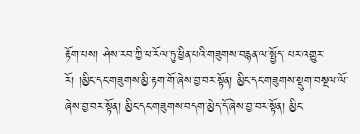རྟོག་པས། ཤེས་རབ་ཀྱི་ཕ་རོལ་ཏུ་ཕྱིན་པའི་གཟུགས་བརྙན་ལ་སྤྱོད་ པར་འགྱུར་རོ། །མྱིང་དང་གཟུགས་མྱི་རྟག་གོ་ཞེས་བྱ་བར་སྟོན། མྱིང་དང་གཟུགས་སྡུག་བསྔལ་ལོ་ཞེས་བྱ་བར་སྟོན། མྱིང་དང་གཟུགས་བདག་མྱེད་དོ་ཞེས་བྱ་བར་སྟོན། མྱིང་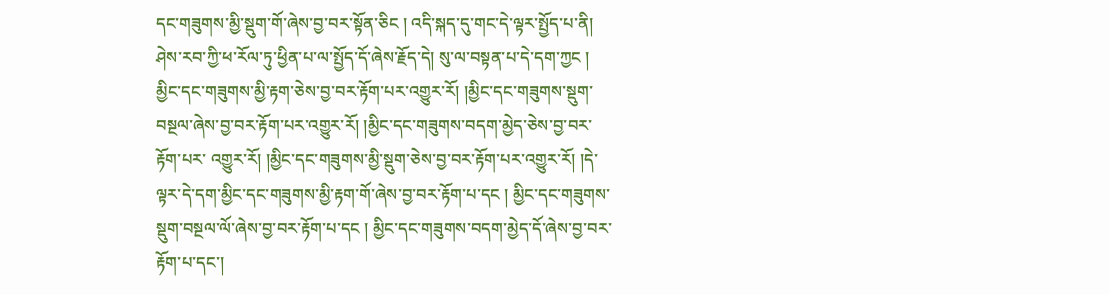དང་གཟུགས་མྱི་སྡུག་གོ་ཞེས་བྱ་བར་སྟོན་ཅིང ། འདི་སྐད་དུ་གང་དེ་ལྟར་སྤྱོད་པ་ནི། ཤེས་རབ་ཀྱི་ཕ་རོལ་ཏུ་ཕྱིན་པ་ལ་སྤྱོད་དོ་ཞེས་རྗོད་དེ། སུ་ལ་བསྟན་པ་དེ་དག་ཀྱང ། མྱིང་དང་གཟུགས་མྱི་རྟག་ཅེས་བྱ་བར་རྟོག་པར་འགྱུར་རོ། །མྱིང་དང་གཟུགས་སྡུག་བསྔལ་ཞེས་བྱ་བར་རྟོག་པར་འགྱུར་རོ། །མྱིང་དང་གཟུགས་བདག་མྱེད་ཅེས་བྱ་བར་རྟོག་པར་ འགྱུར་རོ། །མྱིང་དང་གཟུགས་མྱི་སྡུག་ཅེས་བྱ་བར་རྟོག་པར་འགྱུར་རོ། །དེ་ལྟར་དེ་དག་མྱིང་དང་གཟུགས་མྱི་རྟག་གོ་ཞེས་བྱ་བར་རྟོག་པ་དང ། མྱིང་དང་གཟུགས་སྡུག་བསྔལ་ལོ་ཞེས་བྱ་བར་རྟོག་པ་དང ། མྱིང་དང་གཟུགས་བདག་མྱེད་དོ་ཞེས་བྱ་བར་རྟོག་པ་དང་།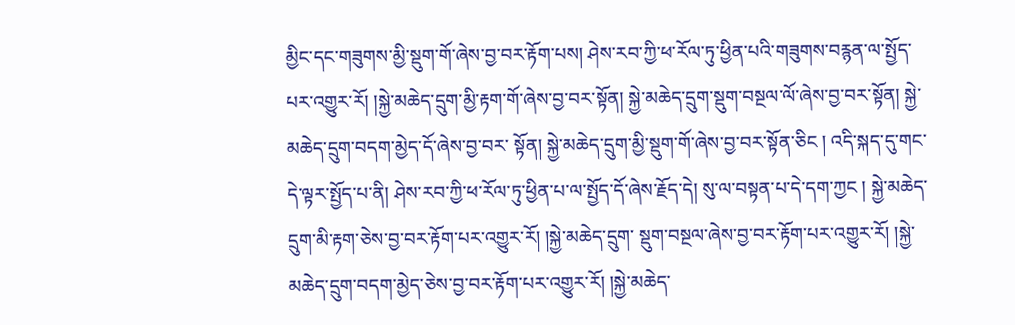མྱིང་དང་གཟུགས་མྱི་སྡུག་གོ་ཞེས་བྱ་བར་རྟོག་པས། ཤེས་རབ་ཀྱི་ཕ་རོལ་ཏུ་ཕྱིན་པའི་གཟུགས་བརྙན་ལ་སྤྱོད་པར་འགྱུར་རོ། །སྐྱེ་མཆེད་དྲུག་མྱི་རྟག་གོ་ཞེས་བྱ་བར་སྟོན། སྐྱེ་མཆེད་དྲུག་སྡུག་བསྔལ་ལོ་ཞེས་བྱ་བར་སྟོན། སྐྱེ་མཆེད་དྲུག་བདག་མྱེད་དོ་ཞེས་བྱ་བར་ སྟོན། སྐྱེ་མཆེད་དྲུག་མྱི་སྡུག་གོ་ཞེས་བྱ་བར་སྟོན་ཅིང ། འདི་སྐད་དུ་གང་དེ་ལྟར་སྤྱོད་པ་ནི། ཤེས་རབ་ཀྱི་ཕ་རོལ་ཏུ་ཕྱིན་པ་ལ་སྤྱོད་དོ་ཞེས་རྗོད་དེ། སུ་ལ་བསྟན་པ་དེ་དག་ཀྱང ། སྐྱེ་མཆེད་དྲུག་མི་རྟག་ཅེས་བྱ་བར་རྟོག་པར་འགྱུར་རོ། །སྐྱེ་མཆེད་དྲུག་ སྡུག་བསྔལ་ཞེས་བྱ་བར་རྟོག་པར་འགྱུར་རོ། །སྐྱེ་མཆེད་དྲུག་བདག་མྱེད་ཅེས་བྱ་བར་རྟོག་པར་འགྱུར་རོ། །སྐྱེ་མཆེད་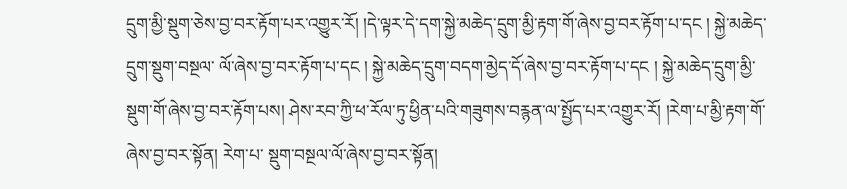དྲུག་མྱི་སྡུག་ཅེས་བྱ་བར་རྟོག་པར་འགྱུར་རོ། །དེ་ལྟར་དེ་དག་སྐྱེ་མཆེད་དྲུག་མྱི་རྟག་གོ་ཞེས་བྱ་བར་རྟོག་པ་དང ། སྐྱེ་མཆེད་དྲུག་སྡུག་བསྔལ་ ལོ་ཞེས་བྱ་བར་རྟོག་པ་དང ། སྐྱེ་མཆེད་དྲུག་བདག་མྱེད་དོ་ཞེས་བྱ་བར་རྟོག་པ་དང ། སྐྱེ་མཆེད་དྲུག་མྱི་སྡུག་གོ་ཞེས་བྱ་བར་རྟོག་པས། ཤེས་རབ་ཀྱི་ཕ་རོལ་ཏུ་ཕྱིན་པའི་གཟུགས་བརྙན་ལ་སྤྱོད་པར་འགྱུར་རོ། །རེག་པ་མྱི་རྟག་གོ་ཞེས་བྱ་བར་སྟོན། རེག་པ་ སྡུག་བསྔལ་ལོ་ཞེས་བྱ་བར་སྟོན།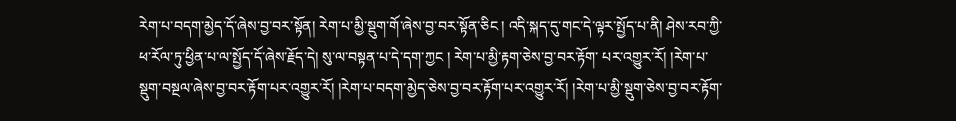རེག་པ་བདག་མྱེད་དོ་ཞེས་བྱ་བར་སྟོན། རེག་པ་མྱི་སྡུག་གོ་ཞེས་བྱ་བར་སྟོན་ཅིང ། འདི་སྐད་དུ་གང་དེ་ལྟར་སྤྱོད་པ་ནི། ཤེས་རབ་ཀྱི་ཕ་རོལ་ཏུ་ཕྱིན་པ་ལ་སྤྱོད་དོ་ཞེས་རྗོད་དེ། སུ་ལ་བསྟན་པ་དེ་དག་ཀྱང ། རེག་པ་མྱི་རྟག་ཅེས་བྱ་བར་རྟོག་ པར་འགྱུར་རོ། །རེག་པ་སྡུག་བསྔལ་ཞེས་བྱ་བར་རྟོག་པར་འགྱུར་རོ། །རེག་པ་བདག་མྱེད་ཅེས་བྱ་བར་རྟོག་པར་འགྱུར་རོ། །རེག་པ་མྱི་སྡུག་ཅེས་བྱ་བར་རྟོག་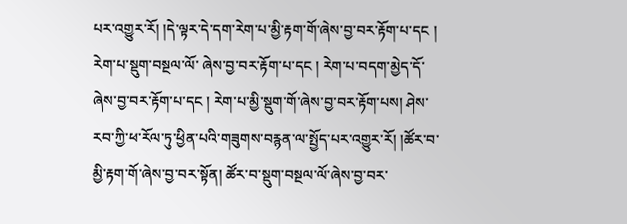པར་འགྱུར་རོ། །དེ་ལྟར་དེ་དག་རེག་པ་མྱི་རྟག་གོ་ཞེས་བྱ་བར་རྟོག་པ་དང ། རེག་པ་སྡུག་བསྔལ་ལོ་ ཞེས་བྱ་བར་རྟོག་པ་དང ། རེག་པ་བདག་མྱེད་དོ་ཞེས་བྱ་བར་རྟོག་པ་དང ། རེག་པ་མྱི་སྡུག་གོ་ཞེས་བྱ་བར་རྟོག་པས། ཤེས་རབ་ཀྱི་ཕ་རོལ་ཏུ་ཕྱིན་པའི་གཟུགས་བརྙན་ལ་སྤྱོད་པར་འགྱུར་རོ། །ཚོར་བ་མྱི་རྟག་གོ་ཞེས་བྱ་བར་སྟོན། ཚོར་བ་སྡུག་བསྔལ་ལོ་ཞེས་བྱ་བར་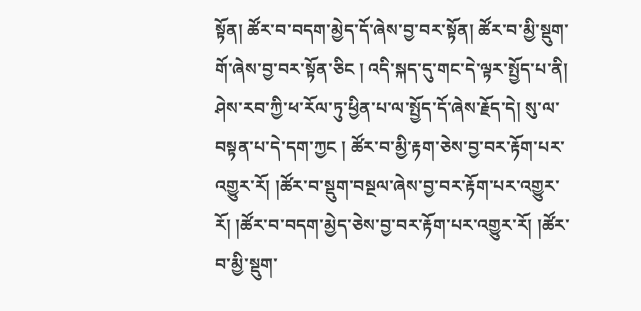སྟོན། ཚོར་བ་བདག་མྱེད་དོ་ཞེས་བྱ་བར་སྟོན། ཚོར་བ་མྱི་སྡུག་གོ་ཞེས་བྱ་བར་སྟོན་ཅིང ། འདི་སྐད་དུ་གང་དེ་ལྟར་སྤྱོད་པ་ནི། ཤེས་རབ་ཀྱི་ཕ་རོལ་ཏུ་ཕྱིན་པ་ལ་སྤྱོད་དོ་ཞེས་རྗོད་དེ། སུ་ལ་བསྟན་པ་དེ་དག་ཀྱང ། ཚོར་བ་མྱི་རྟག་ཅེས་བྱ་བར་རྟོག་པར་ འགྱུར་རོ། །ཚོར་བ་སྡུག་བསྔལ་ཞེས་བྱ་བར་རྟོག་པར་འགྱུར་རོ། །ཚོར་བ་བདག་མྱེད་ཅེས་བྱ་བར་རྟོག་པར་འགྱུར་རོ། །ཚོར་བ་མྱི་སྡུག་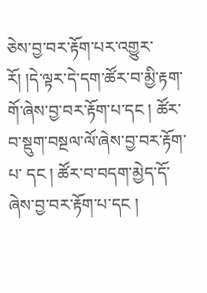ཅེས་བྱ་བར་རྟོག་པར་འགྱུར་རོ། །དེ་ལྟར་དེ་དག་ཚོར་བ་མྱི་རྟག་གོ་ཞེས་བྱ་བར་རྟོག་པ་དང ། ཚོར་བ་སྡུག་བསྔལ་ལོ་ཞེས་བྱ་བར་རྟོག་པ་ དང ། ཚོར་བ་བདག་མྱེད་དོ་ཞེས་བྱ་བར་རྟོག་པ་དང །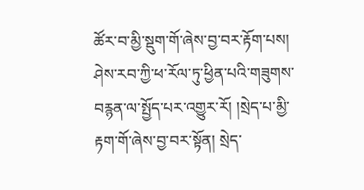ཚོར་བ་མྱི་སྡུག་གོ་ཞེས་བྱ་བར་རྟོག་པས། ཤེས་རབ་ཀྱི་ཕ་རོལ་ཏུ་ཕྱིན་པའི་གཟུགས་བརྙན་ལ་སྤྱོད་པར་འགྱུར་རོ། །སྲེད་པ་མྱི་རྟག་གོ་ཞེས་བྱ་བར་སྟོན། སྲེད་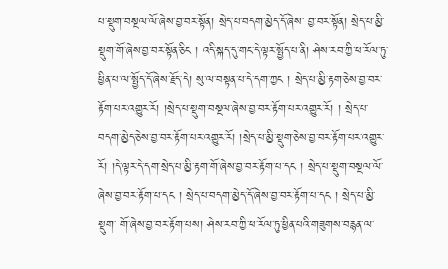པ་སྡུག་བསྔལ་ལོ་ཞེས་བྱ་བར་སྟོན། སྲེད་པ་བདག་མྱེད་དོ་ཞེས་ བྱ་བར་སྟོན། སྲེད་པ་མྱི་སྡུག་གོ་ཞེས་བྱ་བར་སྟོན་ཅིང ། འདི་སྐད་དུ་གང་དེ་ལྟར་སྤྱོད་པ་ནི། ཤེས་རབ་ཀྱི་ཕ་རོལ་ཏུ་ཕྱིན་པ་ལ་སྤྱོད་དོ་ཞེས་རྗོད་དེ། སུ་ལ་བསྟན་པ་དེ་དག་ཀྱང ། སྲེད་པ་མྱི་རྟག་ཅེས་བྱ་བར་རྟོག་པར་འགྱུར་རོ། །སྲེད་པ་སྡུག་བསྔལ་ཞེས་བྱ་བར་རྟོག་པར་འགྱུར་རོ། ། སྲེད་པ་བདག་མྱེད་ཅེས་བྱ་བར་རྟོག་པར་འགྱུར་རོ། །སྲེད་པ་མྱི་སྡུག་ཅེས་བྱ་བར་རྟོག་པར་འགྱུར་རོ། །དེ་ལྟར་དེ་དག་སྲེད་པ་མྱི་རྟག་གོ་ཞེས་བྱ་བར་རྟོག་པ་དང ། སྲེད་པ་སྡུག་བསྔལ་ལོ་ཞེས་བྱ་བར་རྟོག་པ་དང ། སྲེད་པ་བདག་མྱེད་དོ་ཞེས་བྱ་བར་རྟོག་པ་དང ། སྲེད་པ་མྱི་སྡུག་ གོ་ཞེས་བྱ་བར་རྟོག་པས། ཤེས་རབ་ཀྱི་ཕ་རོལ་ཏུ་ཕྱིན་པའི་གཟུགས་བརྙན་ལ་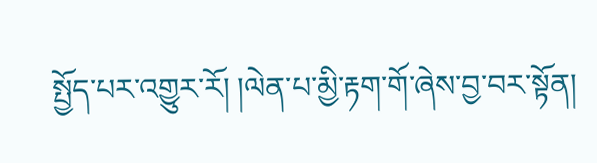སྤྱོད་པར་འགྱུར་རོ། །ལེན་པ་མྱི་རྟག་གོ་ཞེས་བྱ་བར་སྟོན།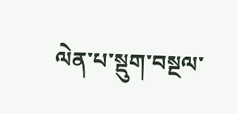ལེན་པ་སྡུག་བསྔལ་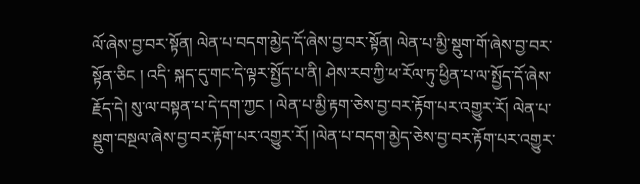ལོ་ཞེས་བྱ་བར་སྟོན། ལེན་པ་བདག་མྱེད་དོ་ཞེས་བྱ་བར་སྟོན། ལེན་པ་མྱི་སྡུག་གོ་ཞེས་བྱ་བར་སྟོན་ཅིང ། འདི་ སྐད་དུ་གང་དེ་ལྟར་སྤྱོད་པ་ནི། ཤེས་རབ་ཀྱི་ཕ་རོལ་ཏུ་ཕྱིན་པ་ལ་སྤྱོད་དོ་ཞེས་རྗོད་དེ། སུ་ལ་བསྟན་པ་དེ་དག་ཀྱང ། ལེན་པ་མྱི་རྟག་ཅེས་བྱ་བར་རྟོག་པར་འགྱུར་རོ། ལེན་པ་སྡུག་བསྔལ་ཞེས་བྱ་བར་རྟོག་པར་འགྱུར་རོ། །ལེན་པ་བདག་མྱེད་ཅེས་བྱ་བར་རྟོག་པར་འགྱུར་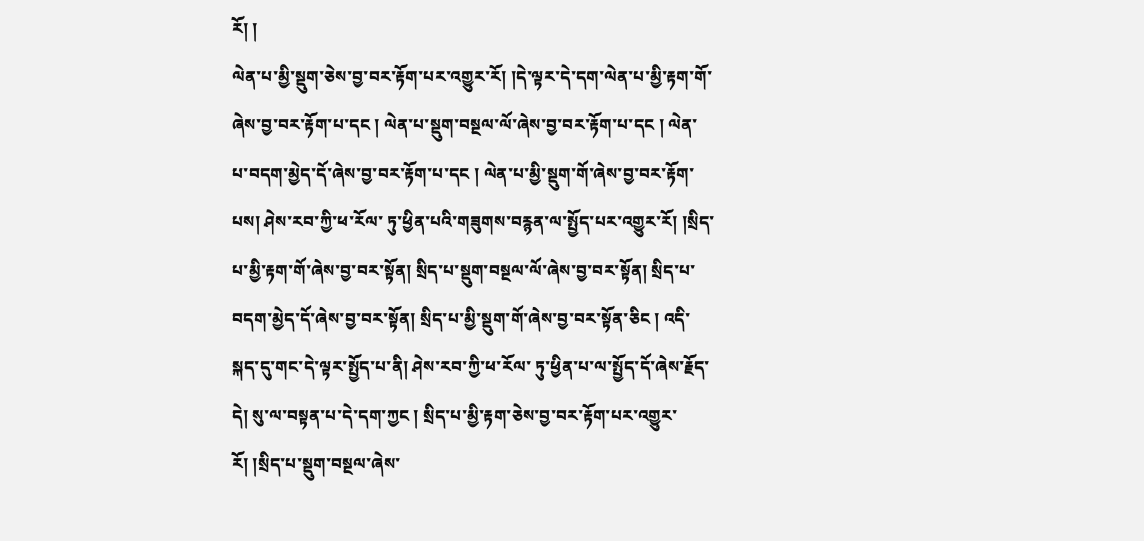རོ། །
ལེན་པ་མྱི་སྡུག་ཅེས་བྱ་བར་རྟོག་པར་འགྱུར་རོ། །དེ་ལྟར་དེ་དག་ལེན་པ་མྱི་རྟག་གོ་ཞེས་བྱ་བར་རྟོག་པ་དང ། ལེན་པ་སྡུག་བསྔལ་ལོ་ཞེས་བྱ་བར་རྟོག་པ་དང ། ལེན་པ་བདག་མྱེད་དོ་ཞེས་བྱ་བར་རྟོག་པ་དང ། ལེན་པ་མྱི་སྡུག་གོ་ཞེས་བྱ་བར་རྟོག་པས། ཤེས་རབ་ཀྱི་ཕ་རོལ་ ཏུ་ཕྱིན་པའི་གཟུགས་བརྙན་ལ་སྤྱོད་པར་འགྱུར་རོ། །སྲིད་པ་མྱི་རྟག་གོ་ཞེས་བྱ་བར་སྟོན། སྲིད་པ་སྡུག་བསྔལ་ལོ་ཞེས་བྱ་བར་སྟོན། སྲིད་པ་བདག་མྱེད་དོ་ཞེས་བྱ་བར་སྟོན། སྲིད་པ་མྱི་སྡུག་གོ་ཞེས་བྱ་བར་སྟོན་ཅིང ། འདི་སྐད་དུ་གང་དེ་ལྟར་སྤྱོད་པ་ནི། ཤེས་རབ་ཀྱི་ཕ་རོལ་ ཏུ་ཕྱིན་པ་ལ་སྤྱོད་དོ་ཞེས་རྗོད་དེ། སུ་ལ་བསྟན་པ་དེ་དག་ཀྱང ། སྲིད་པ་མྱི་རྟག་ཅེས་བྱ་བར་རྟོག་པར་འགྱུར་རོ། །སྲིད་པ་སྡུག་བསྔལ་ཞེས་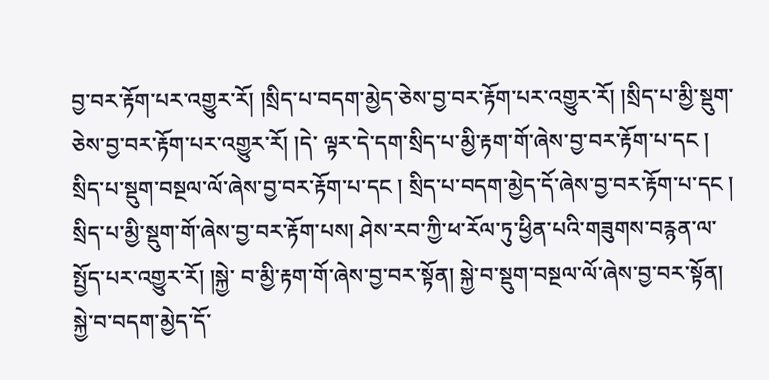བྱ་བར་རྟོག་པར་འགྱུར་རོ། །སྲིད་པ་བདག་མྱེད་ཅེས་བྱ་བར་རྟོག་པར་འགྱུར་རོ། །སྲིད་པ་མྱི་སྡུག་ཅེས་བྱ་བར་རྟོག་པར་འགྱུར་རོ། །དེ་ ལྟར་དེ་དག་སྲིད་པ་མྱི་རྟག་གོ་ཞེས་བྱ་བར་རྟོག་པ་དང ། སྲིད་པ་སྡུག་བསྔལ་ལོ་ཞེས་བྱ་བར་རྟོག་པ་དང ། སྲིད་པ་བདག་མྱེད་དོ་ཞེས་བྱ་བར་རྟོག་པ་དང ། སྲིད་པ་མྱི་སྡུག་གོ་ཞེས་བྱ་བར་རྟོག་པས། ཤེས་རབ་ཀྱི་ཕ་རོལ་ཏུ་ཕྱིན་པའི་གཟུགས་བརྙན་ལ་སྤྱོད་པར་འགྱུར་རོ། །སྐྱེ་ བ་མྱི་རྟག་གོ་ཞེས་བྱ་བར་སྟོན། སྐྱེ་བ་སྡུག་བསྔལ་ལོ་ཞེས་བྱ་བར་སྟོན། སྐྱེ་བ་བདག་མྱེད་དོ་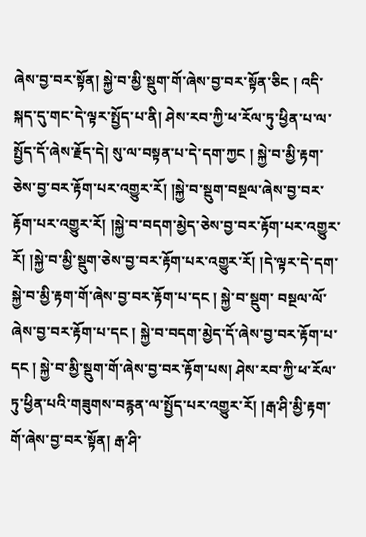ཞེས་བྱ་བར་སྟོན། སྐྱེ་བ་མྱི་སྡུག་གོ་ཞེས་བྱ་བར་སྟོན་ཅིང ། འདི་སྐད་དུ་གང་དེ་ལྟར་སྤྱོད་པ་ནི། ཤེས་རབ་ཀྱི་ཕ་རོལ་ཏུ་ཕྱིན་པ་ལ་སྤྱོད་དོ་ཞེས་རྗོད་དེ། སུ་ལ་བསྟན་པ་དེ་དག་ཀྱང ། སྐྱེ་བ་མྱི་རྟག་ཅེས་བྱ་བར་རྟོག་པར་འགྱུར་རོ། །སྐྱེ་བ་སྡུག་བསྔལ་ཞེས་བྱ་བར་རྟོག་པར་འགྱུར་རོ། །སྐྱེ་བ་བདག་མྱེད་ཅེས་བྱ་བར་རྟོག་པར་འགྱུར་རོ། །སྐྱེ་བ་མྱི་སྡུག་ཅེས་བྱ་བར་རྟོག་པར་འགྱུར་རོ། །དེ་ལྟར་དེ་དག་སྐྱེ་བ་མྱི་རྟག་གོ་ཞེས་བྱ་བར་རྟོག་པ་དང ། སྐྱེ་བ་སྡུག་ བསྔལ་ལོ་ཞེས་བྱ་བར་རྟོག་པ་དང ། སྐྱེ་བ་བདག་མྱེད་དོ་ཞེས་བྱ་བར་རྟོག་པ་དང ། སྐྱེ་བ་མྱི་སྡུག་གོ་ཞེས་བྱ་བར་རྟོག་པས། ཤེས་རབ་ཀྱི་ཕ་རོལ་ཏུ་ཕྱིན་པའི་གཟུགས་བརྙན་ལ་སྤྱོད་པར་འགྱུར་རོ། །རྒ་ཤི་མྱི་རྟག་གོ་ཞེས་བྱ་བར་སྟོན། རྒ་ཤི་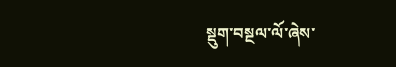སྡུག་བསྔལ་ལོ་ཞེས་